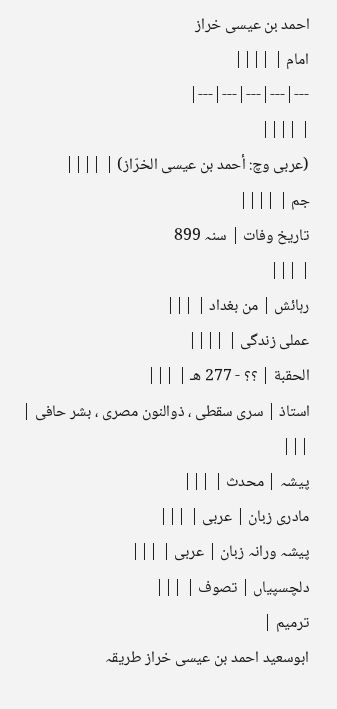احمد بن عیسی خراز
امام | ||||
---|---|---|---|---|
| ||||
(عربی وچ: أحمد بن عيسى الخرّاز) | ||||
جم | ||||
تاریخ وفات | سنہ 899
| |||
رہائش | من بغداد | |||
عملی زندگی | ||||
الحقبة | ؟؟ - 277 هـ | |||
استاذ | سری سقطی ، ذوالنون مصری ، بشر حافی | |||
پیشہ | محدث | |||
مادری زبان | عربی | |||
پیشہ ورانہ زبان | عربی | |||
دلچسپیاں | تصوف | |||
ترمیم |
ابوسعید احمد بن عیسی خراز طریقہ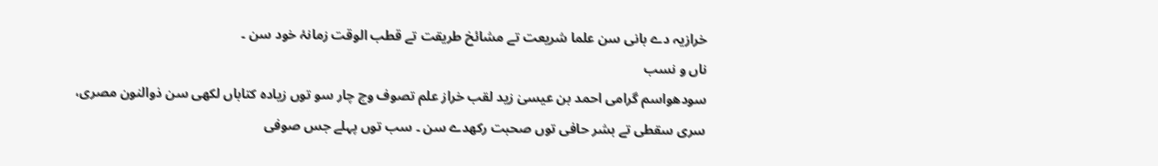خرازیہ دے بانی سن علما شریعت تے مشائخ طریقت تے قطب الوقت زمانۂ خود سن ۔
ناں و نسب
سودھواسم گرامی احمد بن عیسیٰ زید لقب خراز علم تصوف وچ چار سو توں زیادہ کتاباں لکھی سن ذوالنون مصری، سری سقطی تے بشر حافی توں صحبت رکھدے سن ۔ سب توں پہلے جس صوفی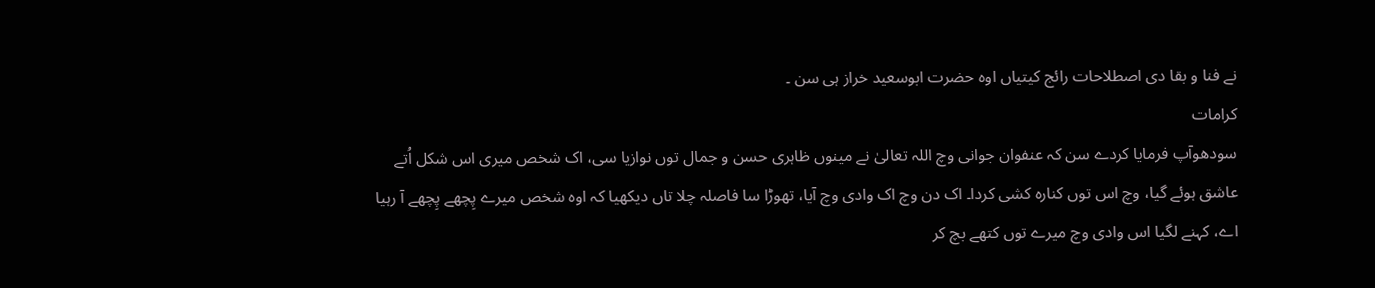نے فنا و بقا دی اصطلاحات رائج کيتیاں اوہ حضرت ابوسعید خراز ہی سن ۔
کرامات
سودھوآپ فرمایا کردے سن کہ عنفوان جوانی وچ اللہ تعالیٰ نے مینوں ظاہری حسن و جمال توں نوازیا سی، اک شخص میری اس شکل اُتے عاشق ہوئے گیا، وچ اس توں کنارہ کشی کردا۔ اک دن وچ اک وادی وچ آیا، تھوڑا سا فاصلہ چلا تاں دیکھیا کہ اوہ شخص میرے پِچھے پِچھے آ رہیا اے، کہنے لگیا اس وادی وچ میرے توں کتھے بچ کر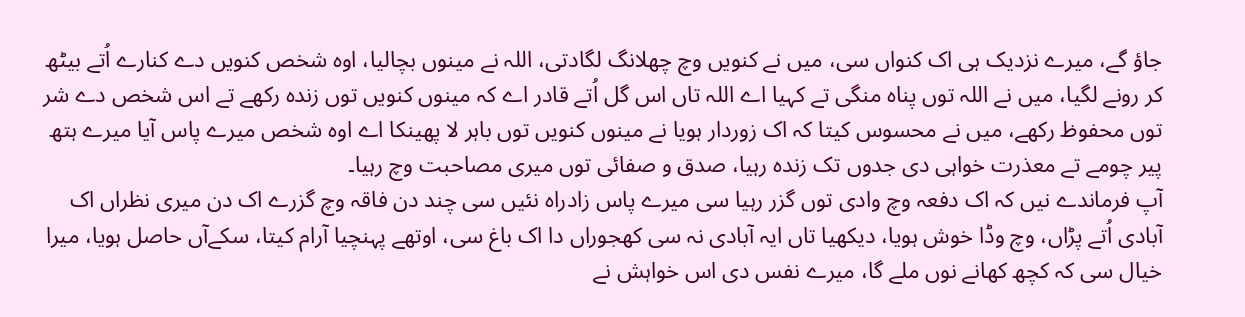جاؤ گے، میرے نزدیک ہی اک کنواں سی، ميں نے کنويں وچ چھلانگ لگادتی، اللہ نے مینوں بچالیا، اوہ شخص کنويں دے کنارے اُتے بیٹھ کر رونے لگیا، ميں نے اللہ توں پناہ منگی تے کہیا اے اللہ تاں اس گل اُتے قادر اے کہ مینوں کنويں توں زندہ رکھے تے اس شخص دے شر توں محفوظ رکھے، ميں نے محسوس کيتا کہ اک زوردار ہويا نے مینوں کنويں توں باہر لا پھینکا اے اوہ شخص میرے پاس آیا میرے ہتھ پیر چومے تے معذرت خواہی دی جدوں تک زندہ رہیا، صدق و صفائی توں میری مصاحبت وچ رہیا۔
آپ فرماندے نيں کہ اک دفعہ وچ وادی توں گزر رہیا سی میرے پاس زادراہ نئيں سی چند دن فاقہ وچ گزرے اک دن میری نظراں اک آبادی اُتے پڑاں، وچ وڈا خوش ہويا، دیکھیا تاں ایہ آبادی نہ سی کھجوراں دا اک باغ سی، اوتھے پہنچیا آرام کيتا، سکےآں حاصل ہويا، میرا خیال سی کہ کچھ کھانے نوں ملے گا، میرے نفس دی اس خواہش نے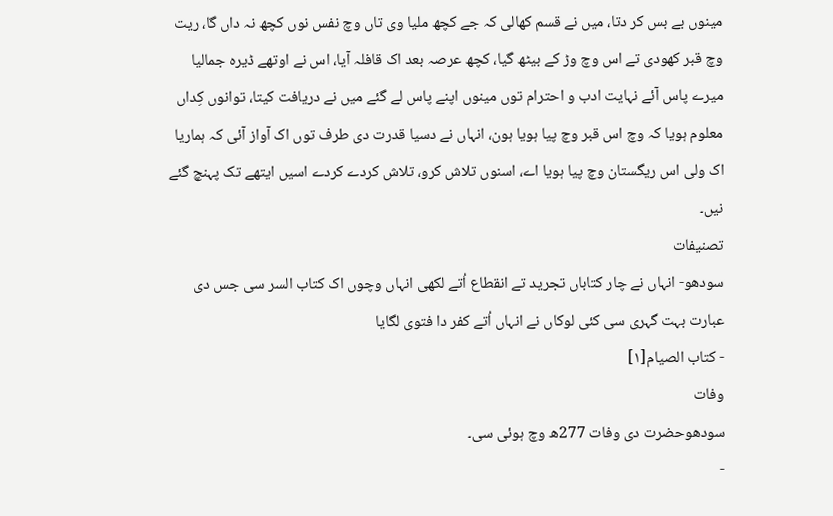مینوں بے بس کر دتا، ميں نے قسم کھالی کہ جے کچھ ملیا وی تاں وچ نفس نوں کچھ نہ داں گا، ریت وچ قبر کھودی تے اس وچ وڑ کے بیٹھ گیا، کچھ عرصہ بعد اک قافلہ آیا، اس نے اوتھے ڈیرہ جمالیا میرے پاس آئے نہایت ادب و احترام توں مینوں اپنے پاس لے گئے ميں نے دریافت کيتا، توانوں کِداں معلوم ہويا کہ وچ اس قبر وچ پيا ہويا ہون، انہاں نے دسیا قدرت دی طرف توں اک آواز آئی کہ ہماریا اک ولی اس ریگستان وچ پيا ہويا اے، اسنوں تلاش کرو، تلاش کردے کردے اسيں ایتھے تک پہنچ گئے نيں۔
تصنیفات
سودھو- انہاں نے چار کتاباں تجرید تے انقطاع اُتے لکھی انہاں وچوں اک کتاب السر سی جس دی عبارت بہت گہری سی کئی لوکاں نے انہاں اُتے کفر دا فتوی لگایا
- کتاب الصیام[۱]
وفات
سودھوحضرت دی وفات 277ھ وچ ہوئی سی۔
-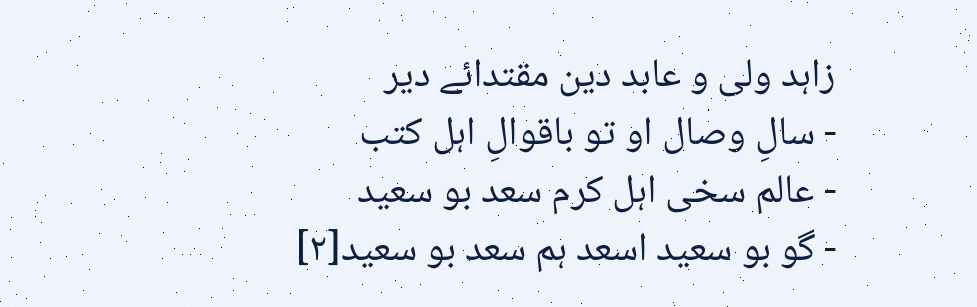زاہد ولی و عابد دین مقتدائے دیر
- سالِ وصال او تو باقوالِ اہل کتب
- عالم سخی اہل کرم سعد بو سعید
- گو بو سعید اسعد ہم سعد بو سعید[۲]